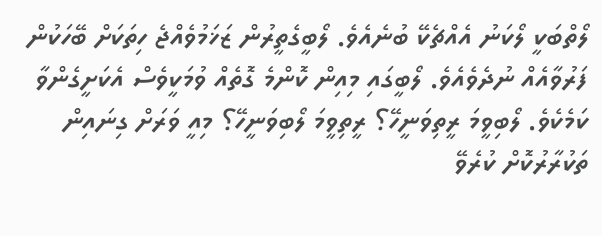ލޯތްބަކީ ލޯކަނު އެއްޗެކޭ ބުނެއެވެ. ލޯބީގެތީރުން ޒަޚަމުވެއްޖެ ހިތަކަށް ބޭހަކުން ފަރުވާއެއް ނުދެވެއެވެ. ލޯބީގައި މިއިން ކޮންމެ ގޮތެއް ވުމަކީވެސް އެކަށީގެންވާ ކަމެކެވެ. ލޯބިވީމަ ރީތިވަނީހޭ؟ ރީތިވީމަ ލޯބިވަނީހޭ؟ މިއީ ވަރަށް ގިނައިން ތަކުރާރުކޮށް ކުރެވޭ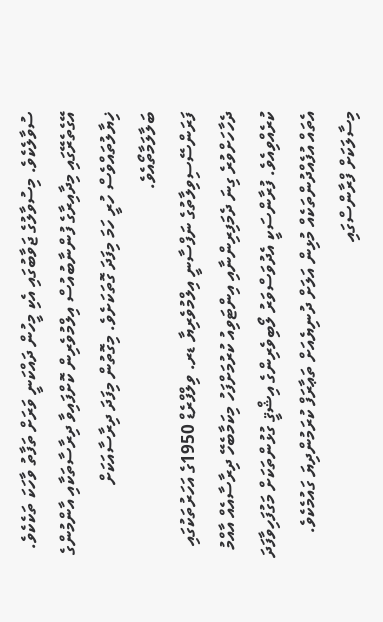ސުވާލެކެވެ. މިސުވާލުގެ ޖަވާބުގައި އެކި މީހުން ދައްކަނީ ވަރަށް ތަފާތު ވާހަކަ ތަކެކެވެ. އޭގެތެރޭގައި މިދާއިރާގެ ފުންނާބުއުސް އިލްމުވެރިން ކޮށްފައިވާ ދިރާސާތަކާއި އާންމުންގެ ޚިޔާލުތައްވެސް ހުރީ ހަމަ މިފަދަ ގޮތަކަށެވެ. މިގޮތުން މިފަދަ ދިރާސާއަކަށް ބަލާލަމާތޯއެވެ.
ފަރަންސޭސިވިލާތުގެ ނަފްސާނީ އިލްމުވެރިޔާ ޑރ. ވިލްފްރެޑް 1950ގެ އަހަރުތަކުގައި ދެހާހަށްވުރެ ގިނަ ދެމަފިރިންނާއި އިންޓަވިއު ކުރުމަށްފަހު މިކަމާބެހޭ ދިރާސާއެއް އާއްމު ކުރެއްވިއެވެ. ފުރާންސަކީ އެދުވަސްވަރު ލޯބިވެރިންގެ އިޝްޤީ ގުޅުންތަކަށް މަގުފަހިވާފަދަ އެތައް އުފެއްދުންތަކެއް މުޅިން އަލަށް ދުނިޔެއަށް ތަޢާރަފް ކުރަމުންދިޔަ ގައުމެކެވެ. މިސާލަކަށް ފްރާންސްގައި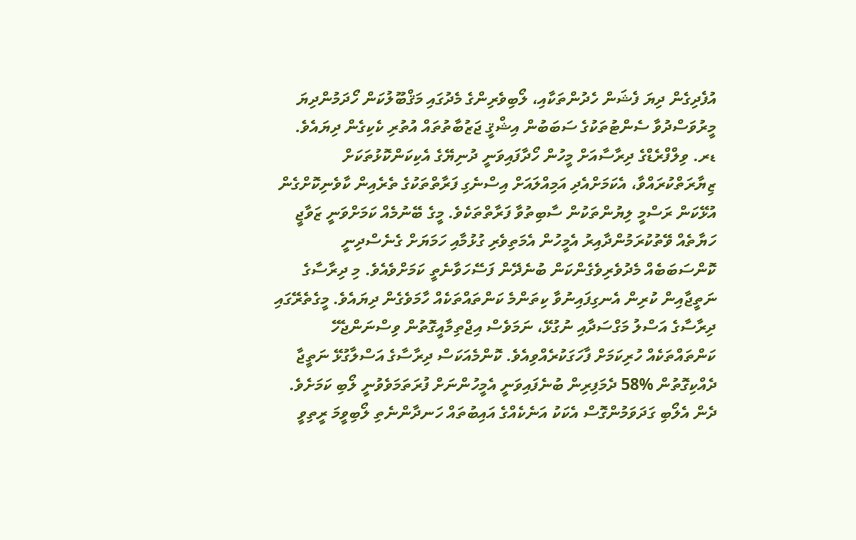އުފެދިގެން ދިޔަ ފެޝަން ހެދުންތަކާއި، ލޯބިވެރިންގެ މެދުގައި މަޤްބޫލުކަން ހޯދަމުންދިޔަ މީރުވަސްދުވާ ސެންޓުތަކުގެ ސަބަބުން އިޝްޤީ ޖަޒުބާތުތައް އުތުރި ކެކިގެން ދިޔައެވެ.
ޑރ. ވިލްފްރެޑްގެ ދިރާސާއަށް މީހުން ހޯދާފައިވަނީ ދުނިޔޭގެ އެކިކަންކޮޅުތަކަށް ޒިޔާރަތްކުރައްވާ، އެކަމަށްއެދި އަމިއްލައަށް އިސްނެގި ފަރާތްތަކުގެ ތެރެއިން ކާވެނިކޮށްގެން އުޅޭކަން ރަސްމީ ލިޔުންތަކުން ސާބިތުވާ ފަރާތްތަކެވެ. މީގެ ބޭނުމެއް ކަމަށްވަނީ ޒަވާޖީ ހަޔާތެއް ވޭތުކުރަމުންދާއިރު އެމީހުން އެމަތިވެރި ގުޅުމާއި ހަމަޔަށް ގެނެސްދިނީ ކޮންސަބަބެއް މެދުވެރިވެގެންކަން ބުނެދޭން ފަސޭހަވާނެތީ ކަމަށްވެއެވެ. މި ދިރާސާގެ ނަތީޖާއިން ކުރިން އެނގިފައިނުވާ ކިތަންމެ ކަންތައްތަކެއް ހާމަވެގެން ދިޔައެވެ. މީގެތެރޭގައި ދިރާސާގެ އަސްލު މަގްސަދާއި ނުގުޅޭ، ނަމަވެސް އިޖްތިމާއީގޮތުން ވިސްނަންޖެހޭ ކަންތައްތަކެއް ހުރިކަމަށް ފާހަގަކުރެއްވިއެވެ. ކޮންމެއަކަސް ދިރާސާގެ އަސްލާގުޅޭ ނަތީޖާ ދެއްކިގޮތުން %58 ދެމަފިރިން ބުނެފައިވަނީ އެމީހުންނަށް ފުރަތަމަވެވުނީ ލޯބި ކަމަށެވެ. ދެން އެލޯބި ގަދަވަމުންގޮސް އެކަކު އަނެކެއްގެ އައިބުތައް ހަނދާންނެތި ލޯބިވީމަ ރީތިވީ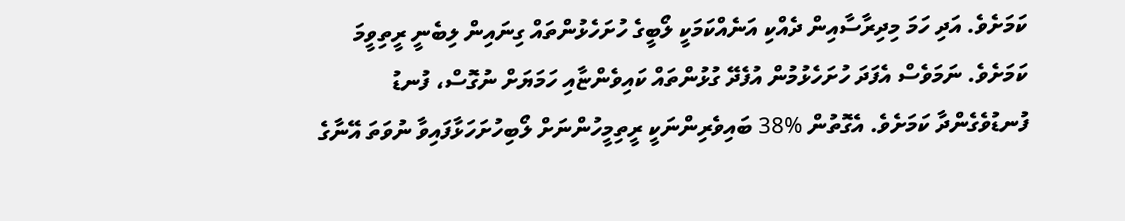ކަމަށެވެ. އަދި ހަމަ މިދިރާސާއިން ދެއްކި އަނެއްކަމަކީ ލޯބީގެ ހުށަހެޅުންތައް ގިނައިން ލިބެނީ ރީތިވީމަ ކަމަށެވެ. ނަމަވެސް އެފަދަ ހުށަހެޅުމުން އުފެދޭ ގުޅުންތައް ކައިވެންޏާއި ހަމަޔަށް ނުގޮސް، ފުނޑު ފުނޑުވެގެންދާ ކަމަށެވެ. އެގޮތުން %38 ބައިވެރިންނަކީ ރީތިމީހުންނަށް ލޯބިހުށަހަޅާފައިވާ ނުވަތަ އޭނާގެ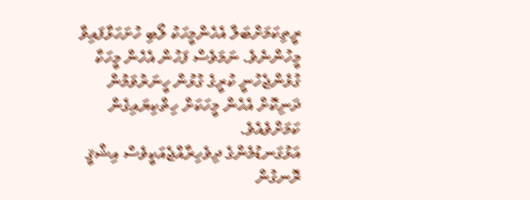ރީތިކަމަށްބަލާ އެހެންމީހަކު ލޯބި ހުށަހަޅާފައިވާ މީހުންނެވެ. ނަމަވެސް ފަހުން އެހެން މީހަކާ ގުޅެންޖެހުނީ ކުރީގެ ގުޅުން ހީނަރުވަމުން ދަނިކޮށް އެހެން މީހަކަށް ހިތްކިޔައިގެން ކަމަށްވެއެވެ.
އަޅުގަނޑުމެންގެ ދިވެހިރާއްޖެއަކީވެސް އިޝްޤީ ރޮނގުން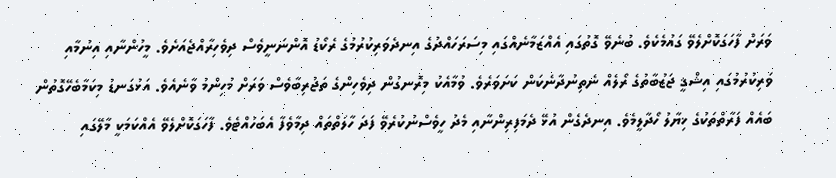ވަރަށް ފާހަގަކޮށްލެވޭ ގައުމެކެވެ. ބުނެވޭ ގޮތުގައި އެއްޒަމާނެއްގައި މިސަރަހައްދުގެ އިނދެވަރިކުރުމުގެ ރެކޯޑު އޮންނަނީވެސް ދިވެހިރާއްޖެއަށެވެ. މީހުންނާއި އިނުމާއި ވަރިކުރުމުގައި އިޝްޤީ ޖަޒުބާތުގެ ރޯލެއް ނެތިނުދާނެކަން ކަށަވަރެވެ. ވުމާއެކު މިރޮނގުން ދިވެހިންގެ ތަޖުރިބާވެސް ވަރަށް މުހިންމު ވާނެއެވެ. އަޅުގަނޑު މިކަމާބެހޭގޮތުން ބައެއް ފަރާތްތަކުގެ ޚިޔާލު ހޯދާލީމެވެ. އިނދެގެން އުޅޭ ދެމަފިރިންނާއި މެދު ހީވެސްނުކުރެވޭ ފަދަ ހާލަތްތައް ދިމާވެފާ އެބަހުއްޓެވެ. ފާހަގަކޮށްލެވޭ އެއްކަމަކީ މާލޭގައި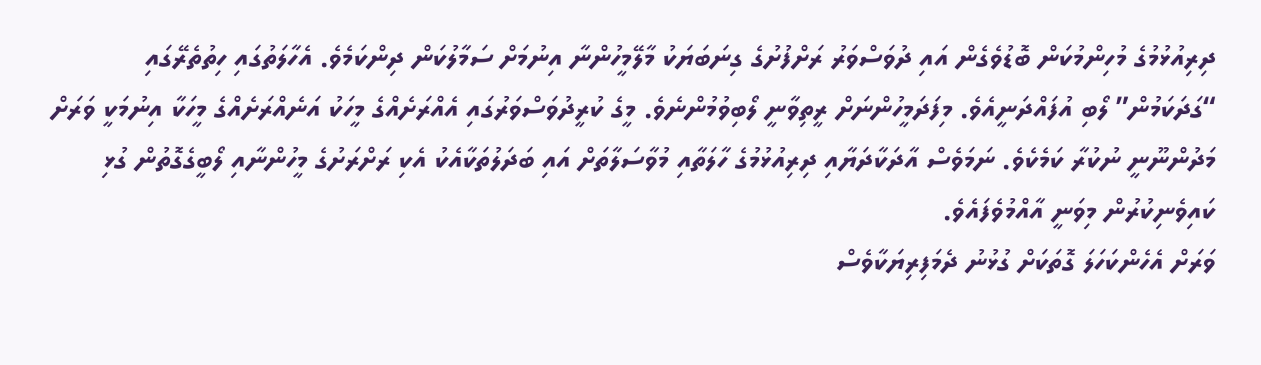ދިރިއުޅުމުގެ މުހިންމުކަން ބޮޑުވެގެން އައި ދުވަސްވަރު ރަށްފުށުގެ ގިނަބަޔަކު މާލޭމީހުންނާ އިނުމަށް ސަމާލުކަން ދިންކަމެވެ. އެހާލަތުގައި ހިތުތެރޭގައި “ގަދަކަމުން” ލޯބި އުފައްދަނީއެވެ. މިފަދަމީހުންނަށް ރީތިވާނީ ލޯބިވުމުންނެވެ. މީގެ ކުރީދުވަސްވަރުގައި އެއްރަށެއްގެ މީހަކު އަނެއްރަށެއްގެ މީހަކާ އިނުމަކީ ވަރަށް މަދުންނޫނީ ނުކުރާ ކަމެކެވެ. ނަމަވެސް އާދަކާދަޔާއި ދިރިއުޅުމުގެ ހާލަތާއި މުވާސަލާތަށް އައި ބަދަލުތަކާއެކު އެކި ރަށްރަށުގެ މީހުންނާއި ލޯބީގެގޮތުން ގުޅި ކައިވެނިކުރުން މިވަނީ އާއްމުވެފައެވެ.
ވަރަށް އެހެންކަހަލަ ގޮތަކަށް ގުޅުނު ދެމަފިރިޔަކާވެސް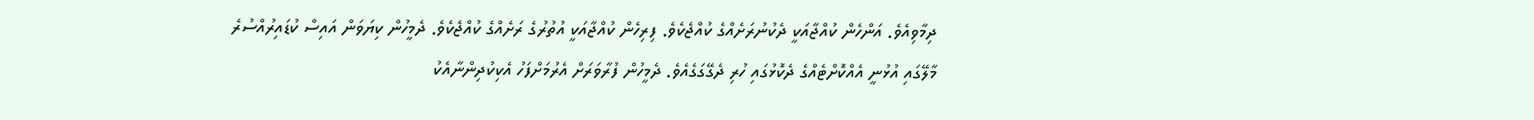ދިމާވިއެވެ. އަންހެން ކުއްޖާއަކީ ދެކުނުރަށެއްގެ ކުއްޖެކެވެ. ފިރިހެން ކުއްޖާއަކީ އުތުރުގެ ރަށެއްގެ ކުއްޖެކެވެ. ދެމީހުން ކިޔަވަން އައިސް ކުޑައިރުއްސުރެ މާލޭގައި އުޅުނީ އެއްކޮށްޓެއްގެ ދެކޮޅުގައި ހުރި ދެގޭގަގެއެވެ. ދެމީހުން ފުރާވަރަށް އެރުމަށްފަހު އެކިކުދިންނާއެކު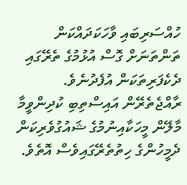ހުއްސަރިބައި ވާހަކަދައްކަން ތަންތަނަށް ގޮސް އުޅުމުގެ ތެރޭގައި ދެކެފަރިތަކަން އުފެދުނެވެ. ރާއްޖެތެރޭން އައިސްތިބި ކުދިންވީމާ މާލޭން މީހަކާއިނުމުގެ ޝައުގުވެރިކަން ދެމީހުންގެ ހިތުތެރޭގައިވެސް އޮތެވެ.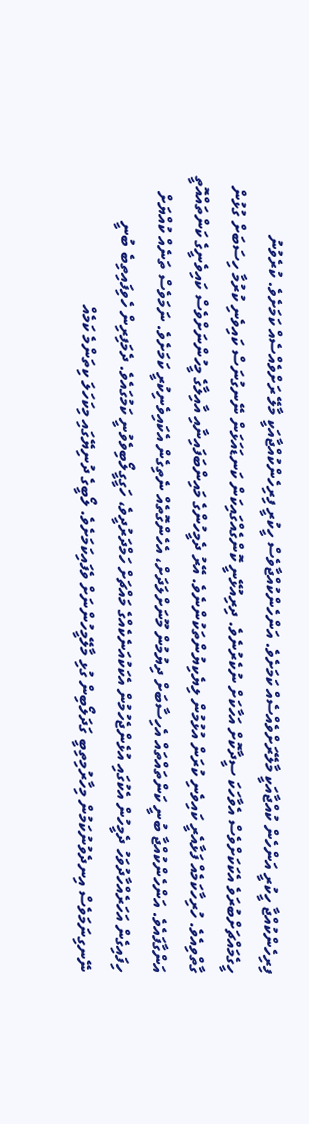ފިރިހެންކުއްޖާ ހީކުރީ އަންހެން ކުއްޖާއަކީ މާލޭރަށްވެއްސެއް ކަމަށެވެ. އަންހެންކުއްޖާވެސް ހީކުރީ ފިރިހެންކުއްޖާއަކީ މާލޭ ރަށްވެއްސެއް ކަމަށެވެ. ކުރެވުނު ހީގެމައްޗަށްބުރަވެ އެކަކަށްވެސް އެވާހަކަ ސީދާކޮށް އަހާކަށް ނުކެރުނެވެ. ދިރިއުޅޭނީ ކޮންގެއްގައިކަން ކަނޑައަޅަން ނޭނގުނަސް ކައިވެނި ކުރުމާ ހިސަބަށް ގުޅުން ގާތްވިއެވެ. ހުރިހާކަމެއް ފަޅާއެރީ ކައިވެނި ކުރަން އުޅުމުން ލިޔެކިޔުންތަކުންނެވެ. އޭރު ދެމީހުންގެ މައިންބަފައިނާއި އާއިލާގެ މީހުންނަށްވެސް ކައިވެނީގެ ކަންތައްއޮތީ އަންގާފައެވެ. އަންހެންކުއްޖާ ބުނީ ކަންތައްތައް އެހިސާބަށް ދިޔުމުން މޫނަށްލަދަށް، އެހެންގޮތެއް ނެތިގެން އެކައިވެނިކުރީ ކަމަށެވެ. ނަމަވެސް ތަނެއް ކުއްޔަށް ހިފައިގެން އަހަރެއްހާދުވަހު ދެމީހުން އެކުގައި އުޅެންޖެހުމުން އެކަކުއަނެކެއްގެ މައްޗަށް ހަމްދަރުދީވެ، ހަގީގީލޯބިވެވުނީ ކަމުގައެވެ. ދެމަފިރިން ހެވިފައިތިބެ ބުނީ ނޭނގިނަމަވެސް އިނދެވުނުކަމުން މިހާރުމިތިބީ ގަދަލޯބިން ގުޅި މާލޭމީހުންނަށް ވެފައިކަމަށެވެ. ލޯބީގެ ދުނިޔޭގައި މިކަހަލަ ކިތަންމެ ކަމެއް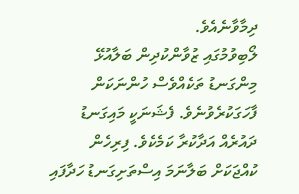ދިމާވާނެއެވެ.
ލޯބިވުމުގައި ޒުވާންކުދިން ބަލާއުޅޭ މިންގަނޑު ތަކެއްވެސް ހުންނަކަން ފާހަގަކުރެވުނެވެ. ފެޝަނަކީ މައިގަނޑު ދައުރެއް އަދާކުރާ ކަމެކެވެ. ފިރިހެން ކުއްޖަކަށް ބަލާނަމަ އިސްތަށިގަނޑު ހަދާފައި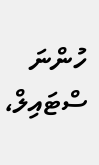ހުންނަ ސްޓައިލް،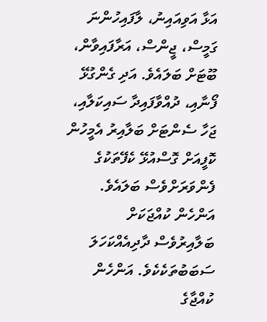އަޅާ އަވިއައިނު، ލާފައިހުންނަ ގަމީސް، ޖީންސް، އަރާފައިވާން، ބޫޓަށް ބަލައެވެ. އަދި ގެންގުޅޭ ފޯނާއި، ދުއްވާފައިދާ ސައިކަލާއި، ޖަހާ ސެންޓަށް ބަލާއިރު އެމީހުން ކޮފީއަށް ގޮސްއުޅޭ ކެފޭތަކުގެ ފެންވަރަށްވެސް ބަލައެވެ. އަންހެން ކުއްޖަކަށް ބަލާއިރުވެސް ދާދިއެއްކަހަލަ ސަބަބުތަކެކެވެ. އަންހެން ކުއްޖާގެ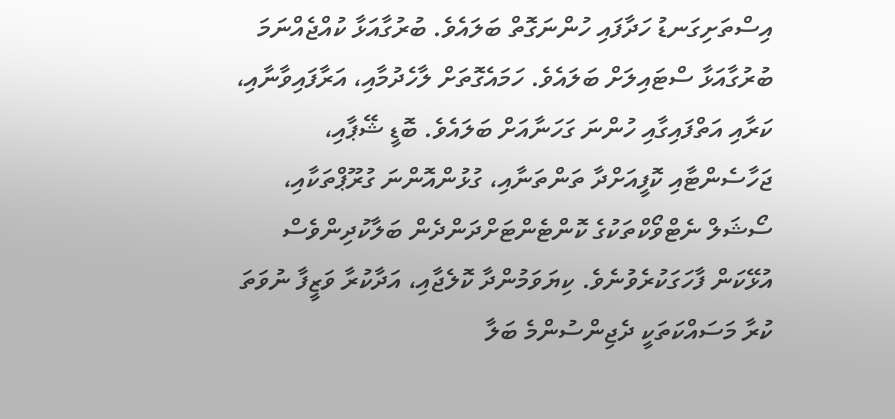އިސްތަށިގަނޑު ހަދާފައި ހުންނަގޮތް ބަލައެވެ. ބުރުގާއަޅާ ކުއްޖެއްނަމަ ބުރުގާއަޅާ ސްޓައިލަށް ބަލައެވެ. ހަމައެގޮތަށް ލާހެދުމާއި، އަރާފައިވާނާއި، ކަރާއި އަތްފައިގާއި ހުންނަ ގަހަނާއަށް ބަލައެވެ. ބޮޑީ ޝޭޕާއި، ޖަހާސެންޓާއި ކޮފީއަށްދާ ތަންތަނާއި، ގުޅުންއޮންނަ ގުރޫޕްތަކާއި، ސޯޝަލް ނެޓްވޯކްތަކުގެ ކޮންޓެންޓަށްދަންދެން ބަލާކުދިންވެސް އުޅޭކަން ފާހަގަކުރެވުނެވެ. ކިޔަވަމުންދާ ކޮލެޖާއި، އަދާކުރާ ވަޒީފާ ނުވަތަ ކުރާ މަސައްކަތަކީ ދެޖިންސުންމެ ބަލާ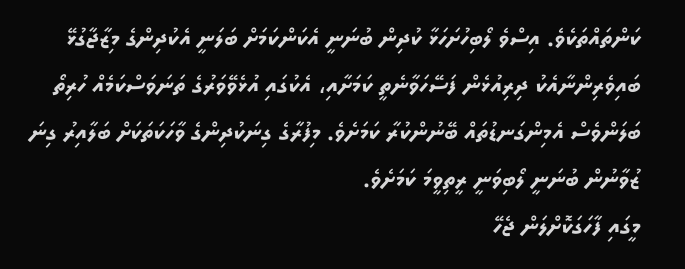ކަންތައްތަކެވެ. އިސްވެ ލޯބިހުށަހަޅާ ކުދިން ބުނަނީ އެކަންކަމަށް ބަލަނީ އެކުދިންގެ މިޒާޖާގުޅޭ ބައިވެރިންނާއެކު ދިރިއުޅެން ފަސޭހަވާނެތީ ކަމަށާއި، އެކުގައި އުޅެވޭވަރުގެ ތަނަވަސްކަމެއް ހުރިތޯ ބަލަންވެސް އެމިންގަނޑުތައް ބޭނުންކުރާ ކަމަށެވެ. މިފުރާގެ ގިނަކުދިންގެ ވާހަކަތަކަށް ބަލާއިރު ގިނަ ޒުވާނުން ބުނަނީ ލޯބިވަނީ ރީތިވީމަ ކަމަށެވެ.
މީގައި ފާހަގަކޮށްލަން ޖެހޭ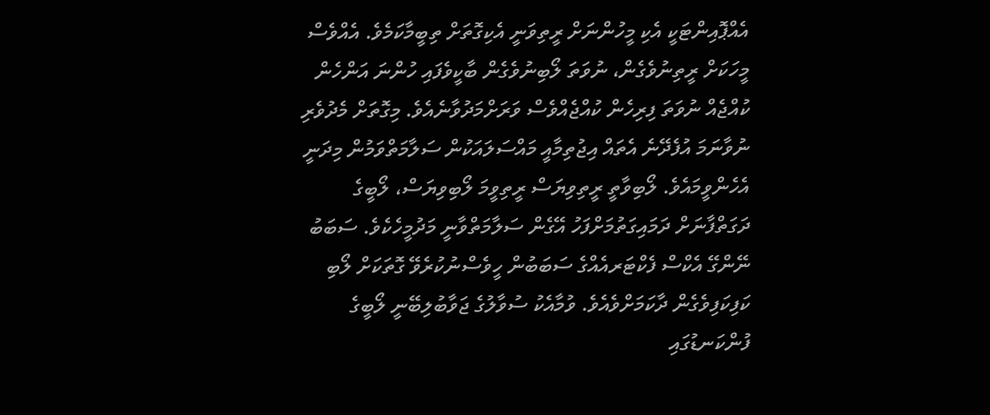އެއްޕޮއިންޓަކީ އެކި މީހުންނަށް ރީތިވަނީ އެކިގޮތަށް ތިބީމާކަމެވެ. އެއްވެސް މީހަކަށް ރީތިނުވެގެން، ނުވަތަ ލޯބިނުވެގެން ބާކީވެފައި ހުންނަ އަންހެން ކުއްޖެއް ނުވަތަ ފިރިހެން ކުއްޖެއްވެސް ވަރަށްމަދުވާނެއެވެ. މިގޮތަށް މެދުވެރި ނުވާނަމަ އުފެދޭނެ އެތައް އިޖުތިމާއީ މައްސަލައަކުން ސަލާމަތްވަމުން މިދަނީ އެހެންވީމައެވެ. ލޯބިވާތީ ރީތިވިޔަސް ރީތިވީމަ ލޯބިވިޔަސް، ލޯބީގެ ދަގަތްފާނަށް ދަމައިގަތުމަށްފަހު އޭގެން ސަލާމަތްވާނީ މަދުމީހެކެވެ. ސަބަބު ނޭންގޭ އެކްސް ފެކްޓަރއެއްގެ ސަބަބުން ހީވެސްނުކުރެވޭ ގޮތަކަށް ލޯބި ކަފިކަފިވެގެން ދާކަމަށްވެއެވެ. ވުމާއެކު ސުވާލުގެ ޖަވާބުލިބޭނީ ލޯބީގެ ފުންކަނޑުގައި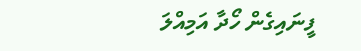ފީނައިގެން ހޯދާ އަމިއްލަ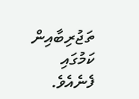ތަޖުރިބާއިން ކަމުގައި ފެނެއެވެ.